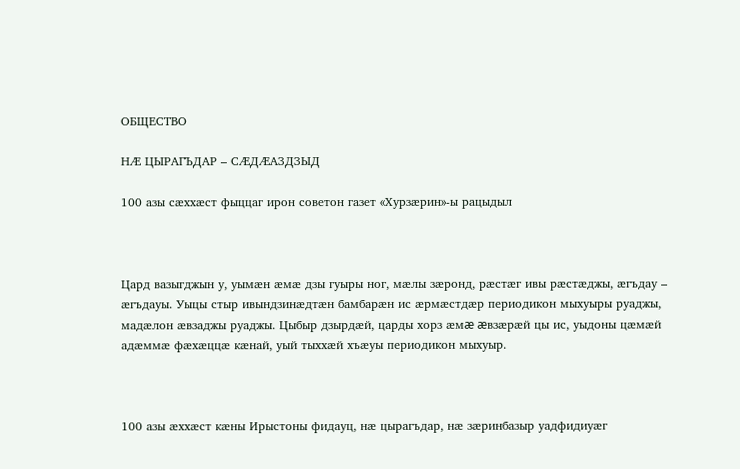ОБЩЕСТВО

НÆ ЦЫРАГЪДАР – СÆДÆАЗДЗЫД

100 азы сæххæст фыццаг ирон советон газет «Хурзæрин»-ы рацыдыл



Цард вазыгджын у, уымæн æмæ дзы гуыры ног, мæлы зæронд, рæстæг ивы рæстæджы, æгъдау – æгъдауы. Уыцы стыр ивындзинæдтæн бамбарæн ис æрмæстдæр периодикон мыхуыры руаджы, мадæлон æвзаджы руаджы. Цыбыр дзырдæй, царды хорз æмæ æвзæрæй цы ис, уыдоны цæмæй адæммæ фæхæццæ кæнай, уый тыххæй хъæуы периодикон мыхуыр.



100 азы æххæст кæны Ирыстоны фидауц, нæ цырагъдар, нæ зæринбазыр уадфидиуæг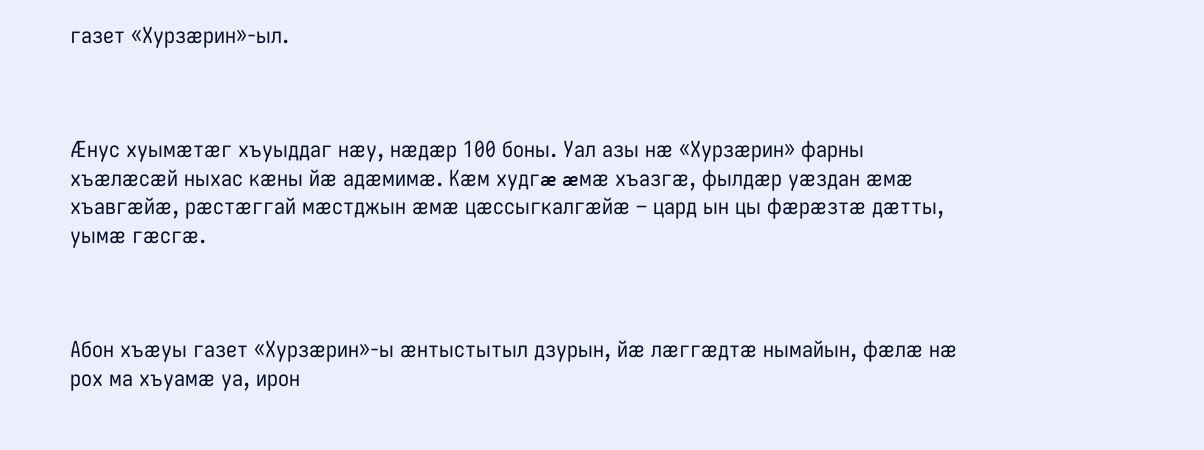газет «Хурзæрин»-ыл.



Æнус хуымæтæг хъуыддаг нæу, нæдæр 100 боны. Уал азы нæ «Хурзæрин» фарны хъæлæсæй ныхас кæны йæ адæмимæ. Кæм худгæ æмæ хъазгæ, фылдæр уæздан æмæ хъавгæйæ, рæстæггай мæстджын æмæ цæссыгкалгæйæ – цард ын цы фæрæзтæ дæтты, уымæ гæсгæ.



Абон хъæуы газет «Хурзæрин»-ы æнтыстытыл дзурын, йæ лæггæдтæ нымайын, фæлæ нæ рох ма хъуамæ уа, ирон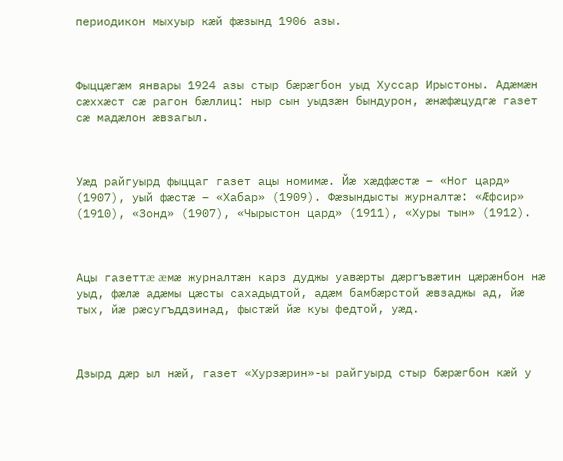периодикон мыхуыр кæй фæзынд 1906 азы.



Фыццæгæм январы 1924 азы стыр бæрæгбон уыд Хуссар Ирыстоны. Адæмæн сæххæст сæ рагон бæллиц: ныр сын уыдзæн бындурон, æнæфæцудгæ газет сæ мадæлон æвзагыл.



Уæд райгуырд фыццаг газет ацы номимæ. Йæ хæдфæстæ – «Ног цард» (1907), уый фæстæ – «Хабар» (1909). Фæзындысты журналтæ: «Æфсир» (1910), «Зонд» (1907), «Чырыстон цард» (1911), «Хуры тын» (1912).



Ацы газеттæ æмæ журналтæн карз дуджы уавæрты дæргъвæтин цæрæнбон нæ уыд, фæлæ адæмы цæсты сахадыдтой, адæм бамбæрстой æвзаджы ад, йæ тых, йæ рæсугъддзинад, фыстæй йæ куы федтой, уæд.



Дзырд дæр ыл нæй, газет «Хурзæрин»-ы райгуырд стыр бæрæгбон кæй у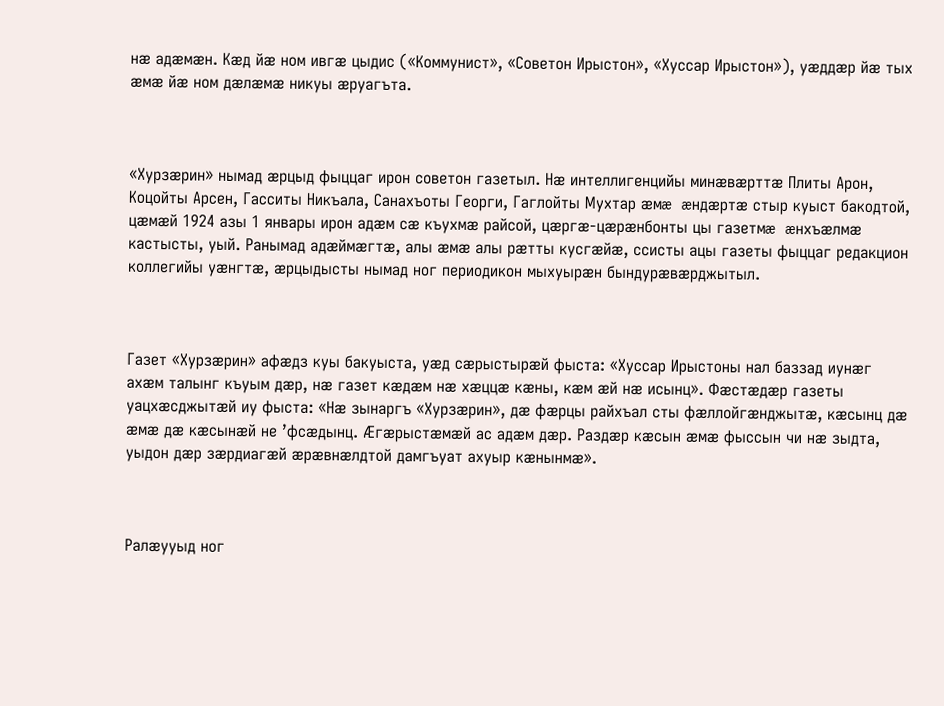нæ адæмæн. Кæд йæ ном ивгæ цыдис («Коммунист», «Советон Ирыстон», «Хуссар Ирыстон»), уæддæр йæ тых æмæ йæ ном дæлæмæ никуы æруагъта.



«Хурзæрин» нымад æрцыд фыццаг ирон советон газетыл. Нæ интеллигенцийы минæвæрттæ Плиты Арон, Коцойты Арсен, Гасситы Никъала, Санахъоты Георги, Гаглойты Мухтар æмæ æндæртæ стыр куыст бакодтой, цæмæй 1924 азы 1 январы ирон адæм сæ къухмæ райсой, цæргæ-цæрæнбонты цы газетмæ æнхъæлмæ кастысты, уый. Ранымад адæймæгтæ, алы æмæ алы рæтты кусгæйæ, ссисты ацы газеты фыццаг редакцион коллегийы уæнгтæ, æрцыдысты нымад ног периодикон мыхуырæн бындурæвæрджытыл.



Газет «Хурзæрин» афæдз куы бакуыста, уæд сæрыстырæй фыста: «Хуссар Ирыстоны нал баззад иунæг ахæм талынг къуым дæр, нæ газет кæдæм нæ хæццæ кæны, кæм æй нæ исынц». Фæстæдæр газеты уацхæсджытæй иу фыста: «Нæ зынаргъ «Хурзæрин», дæ фæрцы райхъал сты фæллойгæнджытæ, кæсынц дæ æмæ дæ кæсынæй не ʼфсæдынц. Æгæрыстæмæй ас адæм дæр. Раздæр кæсын æмæ фыссын чи нæ зыдта, уыдон дæр зæрдиагæй æрæвнæлдтой дамгъуат ахуыр кæнынмæ».



Ралæууыд ног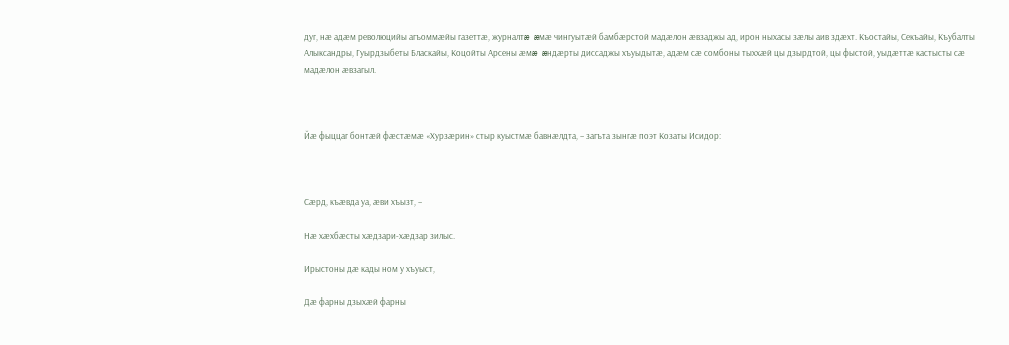дуг, нæ адæм революцийы агъоммæйы газеттæ, журналтæ æмæ чингуытæй бамбæрстой мадæлон æвзаджы ад, ирон ныхасы зæлы аив здæхт. Къостайы, Секъайы, Къубалты Алыксандры, Гуырдзыбеты Бласкайы, Коцойты Арсены æмæ æндæрты диссаджы хъуыдытæ, адæм сæ сомбоны тыххæй цы дзырдтой, цы фыстой, уыдæттæ кастысты сæ мадæлон æвзагыл.



Йæ фыццаг бонтæй фæстæмæ «Хурзæрин» стыр куыстмæ бавнæлдта, – загъта зынгæ поэт Козаты Исидор:



Сæрд, къæвда уа, æви хъызт, –

Нæ хæхбæсты хæдзари-хæдзар зилыс.

Ирыстоны дæ кады ном у хъуыст,

Дæ фарны дзыхæй фарны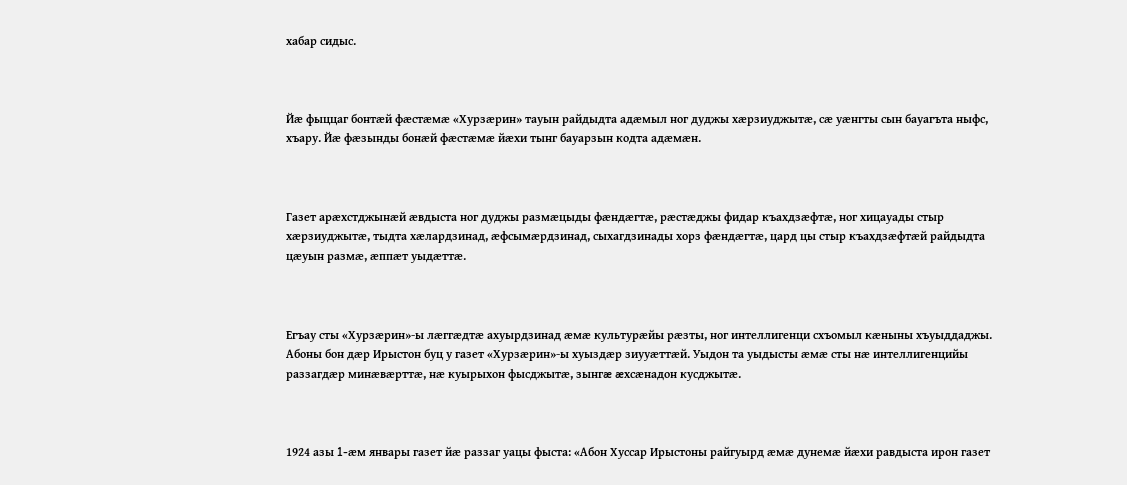хабар сидыс.



Йæ фыццаг бонтæй фæстæмæ «Хурзæрин» тауын райдыдта адæмыл ног дуджы хæрзиуджытæ, сæ уæнгты сын бауагъта ныфс, хъару. Йæ фæзынды бонæй фæстæмæ йæхи тынг бауарзын кодта адæмæн.



Газет арæхстджынæй æвдыста ног дуджы размæцыды фæндæгтæ, рæстæджы фидар къахдзæфтæ, ног хицауады стыр хæрзиуджытæ, тыдта хæлардзинад, æфсымæрдзинад, сыхагдзинады хорз фæндæгтæ, цард цы стыр къахдзæфтæй райдыдта цæуын размæ, æппæт уыдæттæ.



Егъау сты «Хурзæрин»-ы лæггæдтæ ахуырдзинад æмæ культурæйы рæзты, ног интеллигенци схъомыл кæныны хъуыддаджы. Абоны бон дæр Ирыстон буц у газет «Хурзæрин»-ы хуыздæр зиууæттæй. Уыдон та уыдысты æмæ сты нæ интеллигенцийы раззагдæр минæвæрттæ, нæ куырыхон фысджытæ, зынгæ æхсæнадон кусджытæ.



1924 азы 1-æм январы газет йæ раззаг уацы фыста: «Абон Хуссар Ирыстоны райгуырд æмæ дунемæ йæхи равдыста ирон газет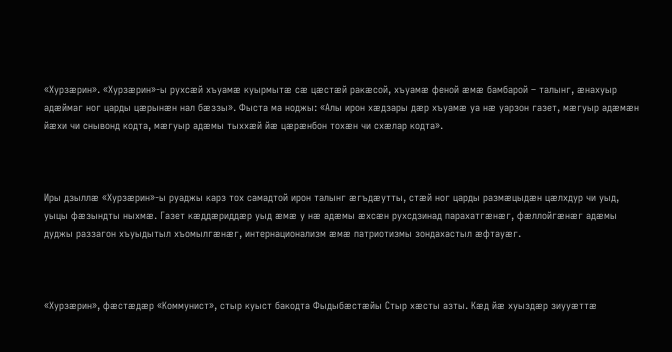«Хурзæрин». «Хурзæрин»-ы рухсæй хъуамæ куырмытæ сæ цæстæй ракæсой, хъуамæ феной æмæ бамбарой – талынг, æнахуыр адæймаг ног царды цæрынæн нал бæззы». Фыста ма ноджы: «Алы ирон хæдзары дæр хъуамæ уа нæ уарзон газет, мæгуыр адæмæн йæхи чи снывонд кодта, мæгуыр адæмы тыххæй йæ цæрæнбон тохæн чи схæлар кодта».



Иры дзыллæ «Хурзæрин»-ы руаджы карз тох самадтой ирон талынг æгъдæутты, стæй ног царды размæцыдæн цæлхдур чи уыд, уыцы фæзындты ныхмæ. Газет кæддæриддæр уыд æмæ у нæ адæмы æхсæн рухсдзинад парахатгæнæг, фæллойгæнæг адæмы дуджы раззагон хъуыдытыл хъомылгæнæг, интернационализм æмæ патриотизмы зондахастыл æфтауæг.



«Хурзæрин», фæстæдæр «Коммунист», стыр куыст бакодта Фыдыбæстæйы Стыр хæсты азты. Кæд йæ хуыздæр зиууæттæ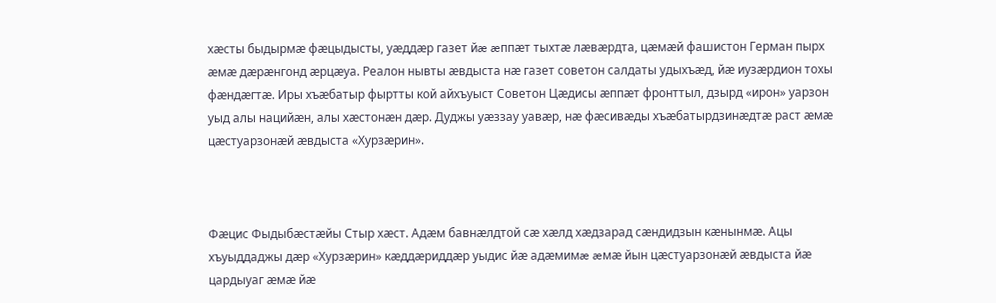хæсты быдырмæ фæцыдысты, уæддæр газет йæ æппæт тыхтæ лæвæрдта, цæмæй фашистон Герман пырх æмæ дæрæнгонд æрцæуа. Реалон нывты æвдыста нæ газет советон салдаты удыхъæд, йæ иузæрдион тохы фæндæгтæ. Иры хъæбатыр фыртты кой айхъуыст Советон Цæдисы æппæт фронттыл, дзырд «ирон» уарзон уыд алы нацийæн, алы хæстонæн дæр. Дуджы уæззау уавæр, нæ фæсивæды хъæбатырдзинæдтæ раст æмæ цæстуарзонæй æвдыста «Хурзæрин».



Фæцис Фыдыбæстæйы Стыр хæст. Адæм бавнæлдтой сæ хæлд хæдзарад сæндидзын кæнынмæ. Ацы хъуыддаджы дæр «Хурзæрин» кæддæриддæр уыдис йæ адæмимæ æмæ йын цæстуарзонæй æвдыста йæ цардыуаг æмæ йæ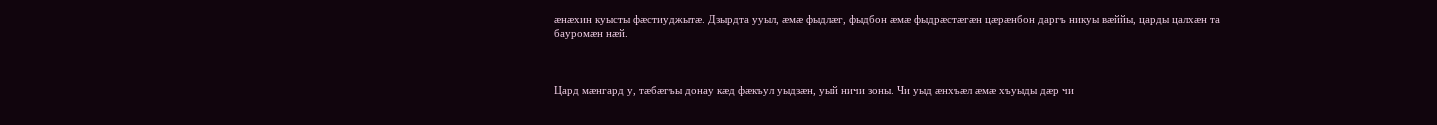æнæхин куысты фæстиуджытæ. Дзырдта ууыл, æмæ фыдлæг, фыдбон æмæ фыдрæстæгæн цæрæнбон даргъ никуы вæййы, царды цалхæн та бауромæн нæй.



Цард мæнгард у, тæбæгъы донау кæд фæкъул уыдзæн, уый ничи зоны. Чи уыд æнхъæл æмæ хъуыды дæр чи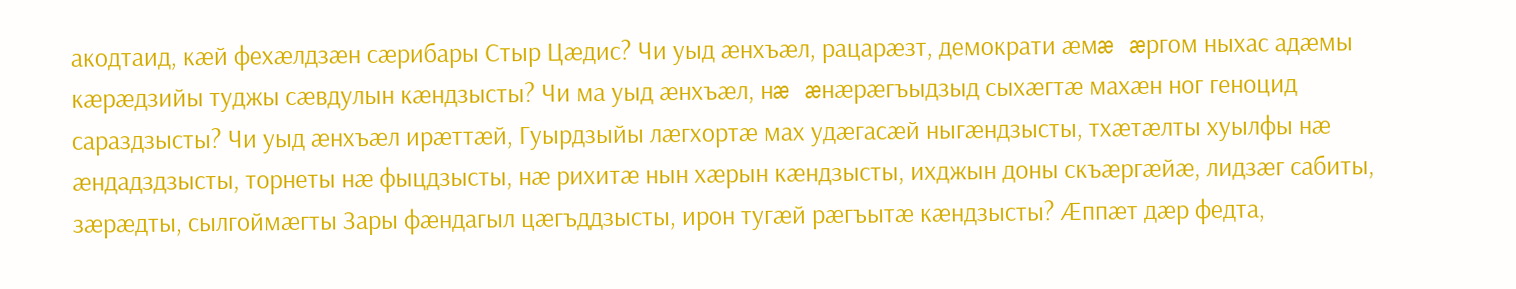акодтаид, кæй фехæлдзæн сæрибары Стыр Цæдис? Чи уыд æнхъæл, рацарæзт, демократи æмæ æргом ныхас адæмы кæрæдзийы туджы сæвдулын кæндзысты? Чи ма уыд æнхъæл, нæ æнæрæгъыдзыд сыхæгтæ махæн ног геноцид сараздзысты? Чи уыд æнхъæл ирæттæй, Гуырдзыйы лæгхортæ мах удæгасæй ныгæндзысты, тхæтæлты хуылфы нæ æндадздзысты, торнеты нæ фыцдзысты, нæ рихитæ нын хæрын кæндзысты, ихджын доны скъæргæйæ, лидзæг сабиты, зæрæдты, сылгоймæгты Зары фæндагыл цæгъддзысты, ирон тугæй рæгъытæ кæндзысты? Æппæт дæр федта,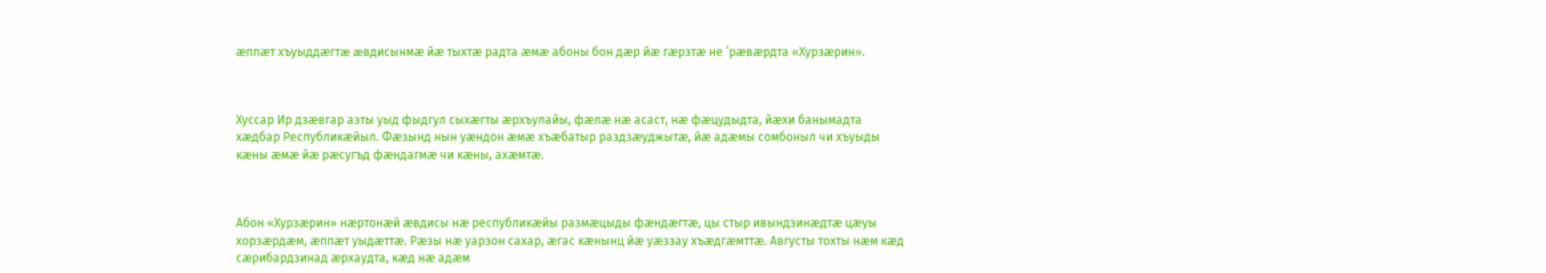æппæт хъуыддæгтæ æвдисынмæ йæ тыхтæ радта æмæ абоны бон дæр йæ гæрзтæ не ʼрæвæрдта «Хурзæрин».



Хуссар Ир дзæвгар азты уыд фыдгул сыхæгты æрхъулайы, фæлæ нæ асаст, нæ фæцудыдта, йæхи банымадта хæдбар Республикæйыл. Фæзынд нын уæндон æмæ хъæбатыр раздзæуджытæ, йæ адæмы сомбоныл чи хъуыды кæны æмæ йæ рæсугъд фæндагмæ чи кæны, ахæмтæ.



Абон «Хурзæрин» нæртонæй æвдисы нæ республикæйы размæцыды фæндæгтæ, цы стыр ивындзинæдтæ цæуы хорзӕрдӕм, æппæт уыдæттæ. Рæзы нæ уарзон сахар, æгас кæнынц йæ уæззау хъæдгæмттæ. Августы тохты нæм кæд сæрибардзинад æрхаудта, кæд нæ адæм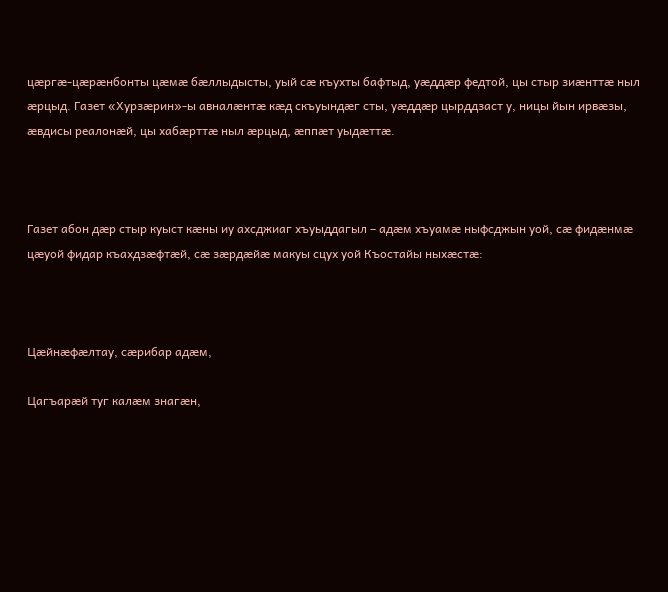цæргæ-цæрæнбонты цæмæ бæллыдысты, уый сæ къухты бафтыд, уæддæр федтой, цы стыр зиæнттæ ныл æрцыд. Газет «Хурзæрин»-ы авналæнтæ кæд скъуындæг сты, уæддæр цырддзаст у, ницы йын ирвæзы, æвдисы реалонæй, цы хабæрттæ ныл æрцыд, æппæт уыдæттæ.



Газет абон дæр стыр куыст кæны иу ахсджиаг хъуыддагыл – адæм хъуамæ ныфсджын уой, сæ фидæнмæ цæуой фидар къахдзæфтæй, сæ зæрдæйæ макуы сцух уой Къостайы ныхæстæ:



Цæйнæфæлтау, сæрибар адæм,

Цагъарæй туг калæм знагæн,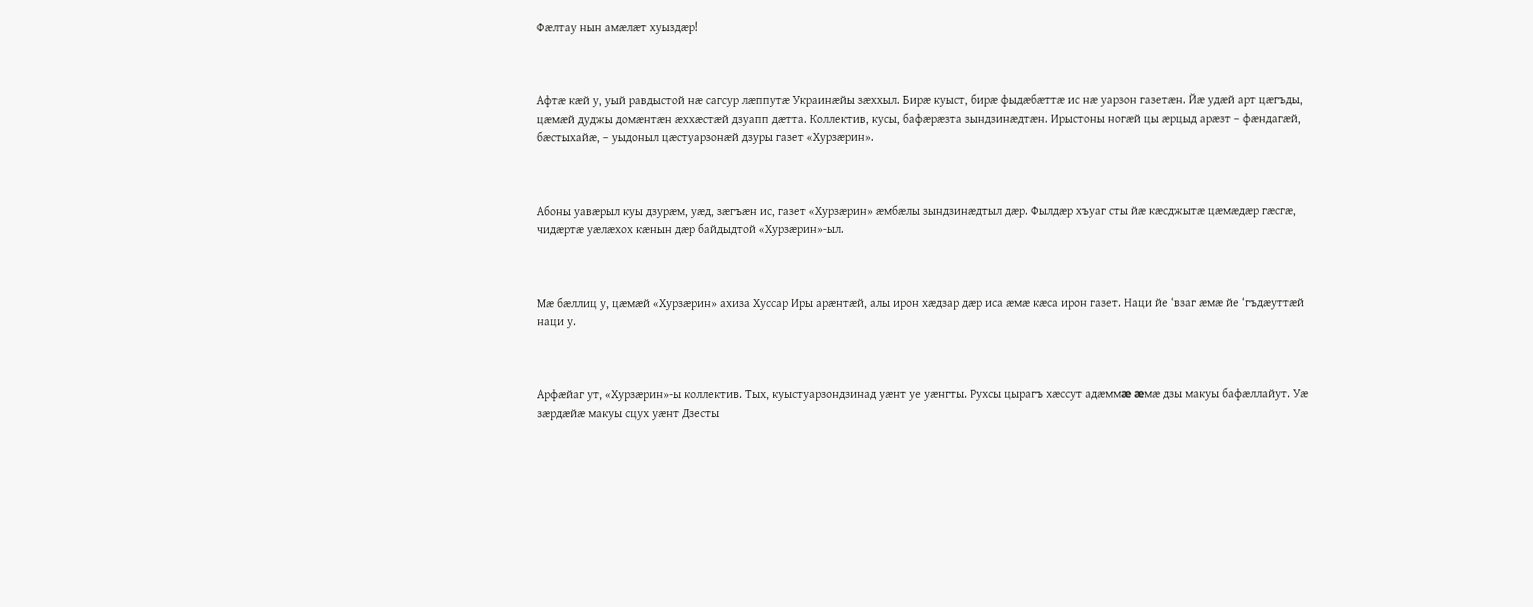Фæлтау нын амæлæт хуыздæр!



Афтæ кæй у, уый равдыстой нæ сагсур лæппутæ Украинæйы зæххыл. Бирæ куыст, бирæ фыдæбæттæ ис нæ уарзон газетæн. Йæ удæй арт цæгъды, цæмæй дуджы домæнтæн æххæстæй дзуапп дæтта. Коллектив, кусы, бафæрæзта зындзинæдтæн. Ирыстоны ногæй цы æрцыд арæзт – фæндагæй, бæстыхайæ, – уыдоныл цæстуарзонæй дзуры газет «Хурзæрин».



Абоны уавæрыл куы дзурæм, уæд, зæгъæн ис, газет «Хурзæрин» æмбæлы зындзинæдтыл дæр. Фылдæр хъуаг сты йæ кæсджытæ цæмæдæр гæсгæ, чидæртæ уæлæхох кæнын дæр байдыдтой «Хурзæрин»-ыл.



Мæ бæллиц у, цæмæй «Хурзæрин» ахиза Хуссар Иры арæнтæй, алы ирон хæдзар дæр иса æмæ кæса ирон газет. Наци йе ‘взаг æмæ йе ‘гъдæуттæй наци у.



Арфæйаг ут, «Хурзæрин»-ы коллектив. Тых, куыстуарзондзинад уæнт уе уæнгты. Рухсы цырагъ хæссут адæммæ æмæ дзы макуы бафæллайут. Уæ зæрдæйæ макуы сцух уæнт Дзесты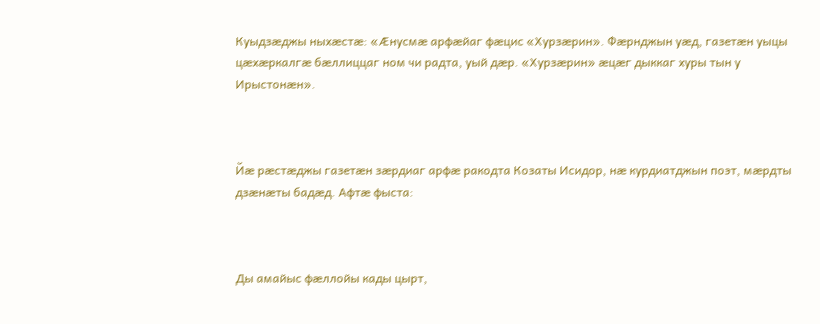Куыдзæджы ныхæстæ: «Æнусмæ арфæйаг фæцис «Хурзæрин». Фæрнджын уæд, газетæн уыцы цæхæркалгæ бæллиццаг ном чи радта, уый дæр. «Хурзæрин» æцæг дыккаг хуры тын у Ирыстонæн».



Йæ рæстæджы газетæн зæрдиаг арфæ ракодта Козаты Исидор, нæ курдиатджын поэт, мæрдты дзæнæты бадæд. Афтæ фыста:



Ды амайыс фæллойы кады цырт,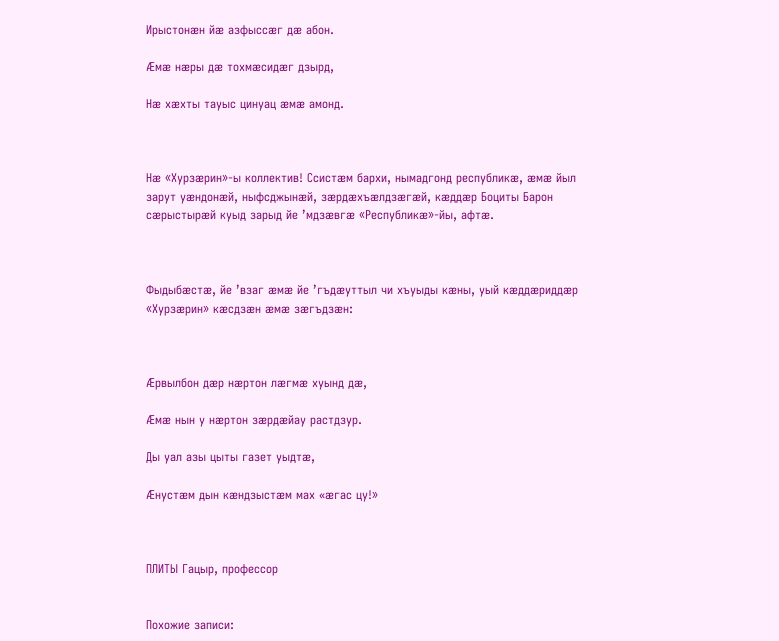Ирыстонæн йæ азфыссæг дæ абон.

Æмæ нæры дæ тохмæсидæг дзырд,

Нæ хæхты тауыс цинуац æмæ амонд.



Нæ «Хурзæрин»-ы коллектив! Ссистæм бархи, нымадгонд республикæ, æмæ йыл зарут уæндонæй, ныфсджынæй, зæрдæхъæлдзæгæй, кæддæр Боциты Барон сæрыстырæй куыд зарыд йе ʼмдзæвгæ «Республикæ»-йы, афтæ.



Фыдыбæстæ, йе ʼвзаг æмæ йе ʼгъдæуттыл чи хъуыды кæны, уый кæддæриддæр «Хурзæрин» кæсдзæн æмæ зæгъдзæн:



Æрвылбон дæр нæртон лæгмæ хуынд дæ,

Æмæ нын у нæртон зæрдæйау растдзур.

Ды уал азы цыты газет уыдтæ,

Æнустæм дын кæндзыстæм мах «æгас цу!»



ПЛИТЫ Гацыр, профессор


Похожие записи: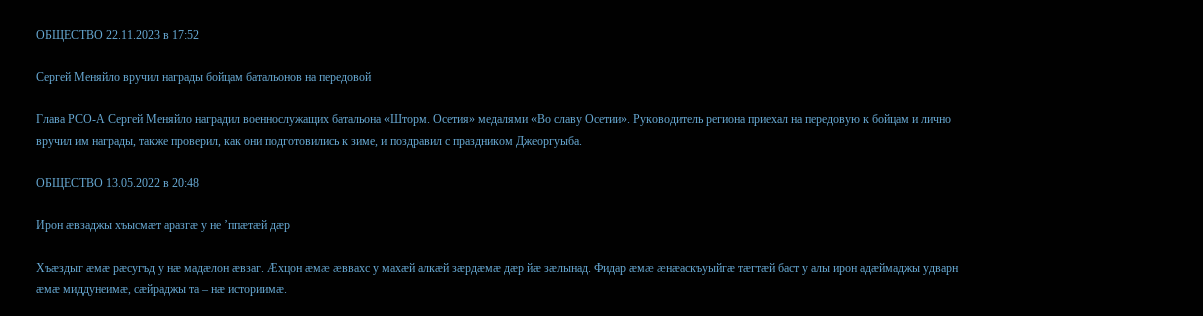ОБЩЕСТВО 22.11.2023 в 17:52

Сергей Меняйло вручил награды бойцам батальонов на передовой

Глава РСО-А Сергей Меняйло наградил военнослужащих батальона «Шторм. Осетия» медалями «Во славу Осетии». Руководитель региона приехал на передовую к бойцам и лично вручил им награды, также проверил, как они подготовились к зиме, и поздравил с праздником Джеоргуыба.

ОБЩЕСТВО 13.05.2022 в 20:48

Ирон æвзаджы хъысмæт аразгæ у не ’ппæтæй дæр

Хъæздыг æмæ рæсугъд у нæ мадæлон æвзаг. Æхцон æмæ æввахс у махæй алкæй зæрдæмæ дæр йæ зæлынад. Фидар æмæ æнæаскъуыйгæ тæгтæй баст у алы ирон адæймаджы удварн æмæ миддунеимæ, сæйраджы та – нæ историимæ.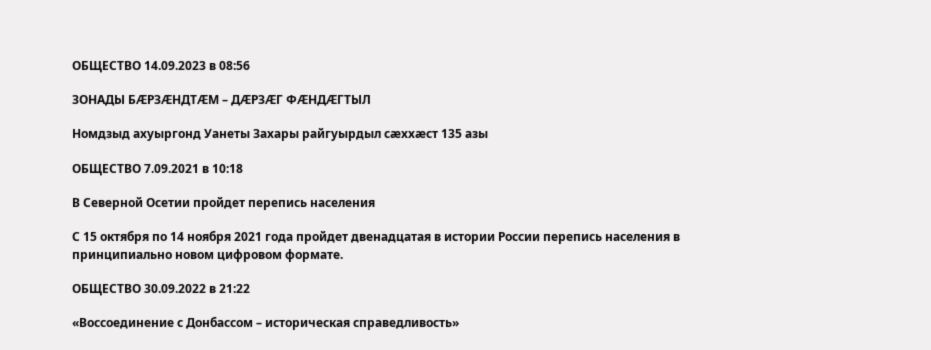ОБЩЕСТВО 14.09.2023 в 08:56

ЗОНАДЫ БÆРЗÆНДТÆМ – ДÆРЗÆГ ФÆНДÆГТЫЛ

Номдзыд ахуыргонд Уанеты Захары райгуырдыл сæххæст 135 азы

ОБЩЕСТВО 7.09.2021 в 10:18

В Северной Осетии пройдет перепись населения

С 15 октября по 14 ноября 2021 года пройдет двенадцатая в истории России перепись населения в принципиально новом цифровом формате.

ОБЩЕСТВО 30.09.2022 в 21:22

«Воссоединение с Донбассом – историческая справедливость»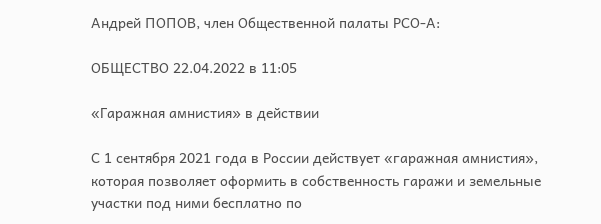Андрей ПОПОВ, член Общественной палаты РСО-А:

ОБЩЕСТВО 22.04.2022 в 11:05

«Гаражная амнистия» в действии

С 1 сентября 2021 года в России действует «гаражная амнистия», которая позволяет оформить в собственность гаражи и земельные участки под ними бесплатно по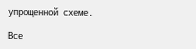упрощенной схеме.

Все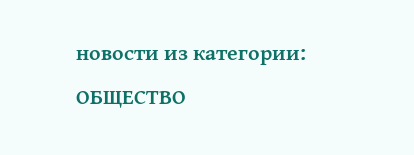новости из категории: ОБЩЕСТВО